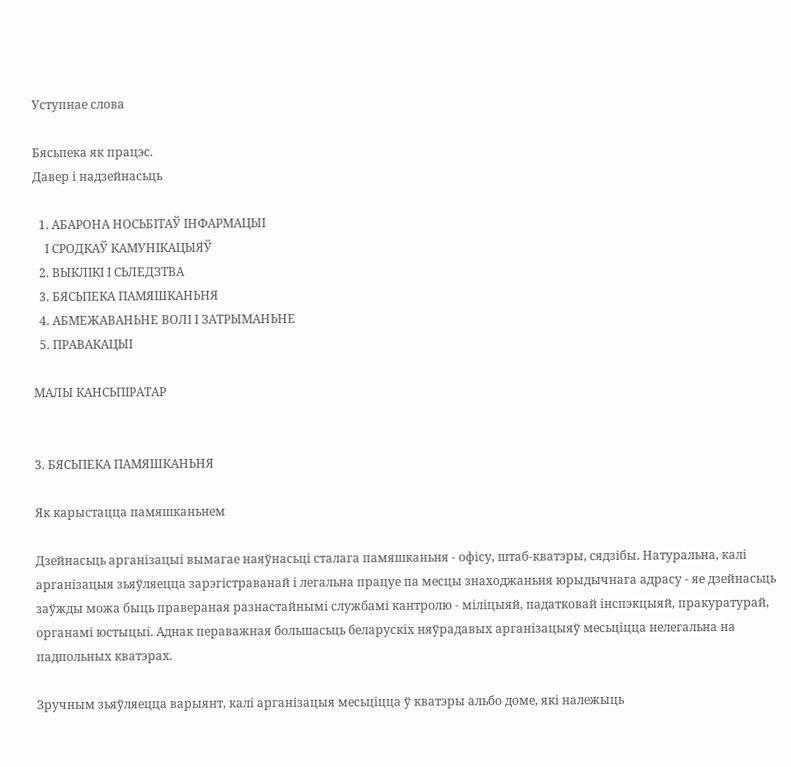Уступнае слова

Бясьпека як працэс.
Давер і надзейнасьць

  1. АБАРОНА НОСЬБІТАЎ ІНФАРМАЦЫІ
    І СРОДКАЎ КАМУНІКАЦЫЯЎ
  2. ВЫКЛІКІ І СЬЛЕДЗТВА
  3. БЯСЬПЕКА ПАМЯШКАНЬНЯ
  4. АБМЕЖАВАНЬНЕ ВОЛІ І ЗАТРЫМАНЬНЕ
  5. ПРАВАКАЦЫІ

МАЛЫ КАНСЬПІРАТАР


3. БЯСЬПЕКА ПАМЯШКАНЬНЯ

Як карыстацца памяшканьнем

Дзейнасьць арганізацыі вымагае наяўнасьці сталага памяшканьня - офісу, штаб-кватэры, сядзібы. Натуральна, калі арганізацыя зьяўляецца зарэгістраванай і легальна працуе па месцы знаходжаньня юрыдычнага адрасу - яе дзейнасьць заўжды можа быць правераная разнастайнымі службамі кантролю - міліцыяй, падатковай інспэкцыяй, пракуратурай, органамі юстыцыі. Аднак пераважная большасьць беларускіх няўрадавых арганізацыяў месьціцца нелегальна на падпольных кватэрах.

Зручным зьяўляецца варыянт, калі арганізацыя месьціцца ў кватэры альбо доме, які належыць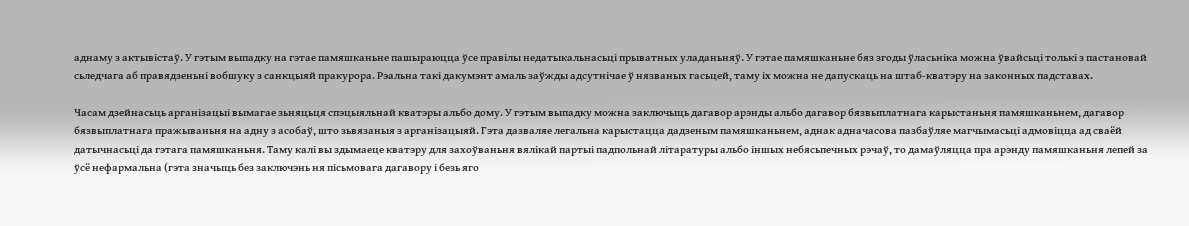аднаму з актывістаў. У гэтым выпадку на гэтае памяшканьне пашыраюцца ўсе правілы недатыкальнасьці прыватных уладаньняў. У гэтае памяшканьне бяз згоды ўласьніка можна ўвайсьці толькі з пастановай сьледчага аб правядзеньні вобшуку з санкцыяй пракурора. Рэальна такі дакумэнт амаль заўжды адсутнічае ў нязваных гасьцей, таму іх можна не дапускаць на штаб-кватэру на законных падставах.

Часам дзейнасьць арганізацыі вымагае зьняцьця спэцыяльнай кватэры альбо дому. У гэтым выпадку можна заключыць дагавор арэнды альбо дагавор бязвыплатнага карыстаньня памяшканьнем, дагавор бязвыплатнага пражываньня на адну з асобаў, што зьвязаныя з арганізацыяй. Гэта дазваляе легальна карыстацца дадзеным памяшканьнем, аднак адначасова пазбаўляе магчымасьці адмовіцца ад сваёй датычнасьці да гэтага памяшканьня. Таму калі вы здымаеце кватэру для захоўваньня вялікай партыі падпольнай літаратуры альбо іншых небясьпечных рэчаў, то дамаўляцца пра арэнду памяшканьня лепей за ўсё нефармальна (гэта значыць без заключэнь ня пісьмовага дагавору і безь яго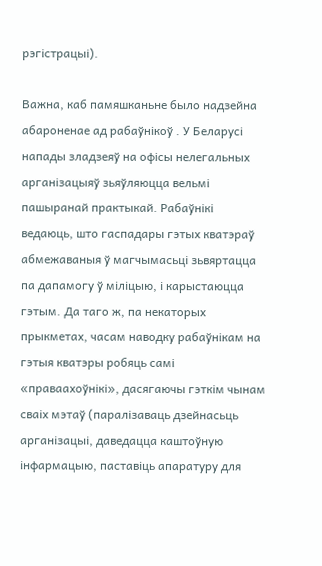рэгістрацыі).

Важна, каб памяшканьне было надзейна абароненае ад рабаўнікоў . У Беларусі напады зладзеяў на офісы нелегальных арганізацыяў зьяўляюцца вельмі пашыранай практыкай. Рабаўнікі ведаюць, што гаспадары гэтых кватэраў абмежаваныя ў магчымасьці зьвяртацца па дапамогу ў міліцыю, і карыстаюцца гэтым. Да таго ж, па некаторых прыкметах, часам наводку рабаўнікам на гэтыя кватэры робяць самі «праваахоўнікі», дасягаючы гэткім чынам сваіх мэтаў (паралізаваць дзейнасьць арганізацыі, даведацца каштоўную інфармацыю, паставіць апаратуру для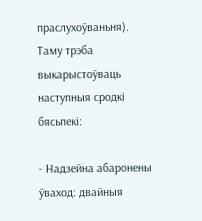праслухоўваньня). Таму трэба выкарыстоўваць наступныя сродкі бясьпекі:

- Надзейна абаронены ўваход: двайныя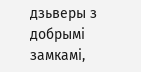дзьверы з добрымі замкамі,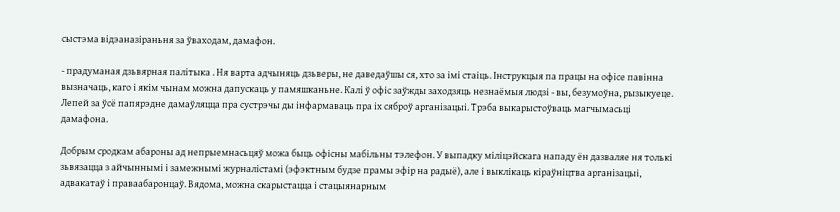сыстэма відэаназіраньня за ўваходам, дамафон.

- прадуманая дзьвярная палітыка . Ня варта адчыняць дзьверы, не даведаўшы ся, хто за імі стаіць. Інструкцыя па працы на офісе павінна вызначаць, каго і якім чынам можна дапускаць у памяшканьне. Калі ў офіс заўжды заходзяць незнаёмыя людзі - вы, безумоўна, рызыкуеце. Лепей за ўсё папярэдне дамаўляцца пра сустрэчы ды інфармаваць пра іх сяброў арганізацыі. Трэба выкарыстоўваць магчымасьці дамафона.

Добрым сродкам абароны ад непрыемнасьцяў можа быць офісны мабільны тэлефон. У выпадку міліцэйскага нападу ён дазваляе ня толькі зьвязацца з айчыннымі і замежнымі журналістамі (эфэктным будзе прамы эфір на радыё), але і выклікаць кіраўніцтва арганізацыі, адвакатаў і праваабаронцаў. Вядома, можна скарыстацца і стацыянарным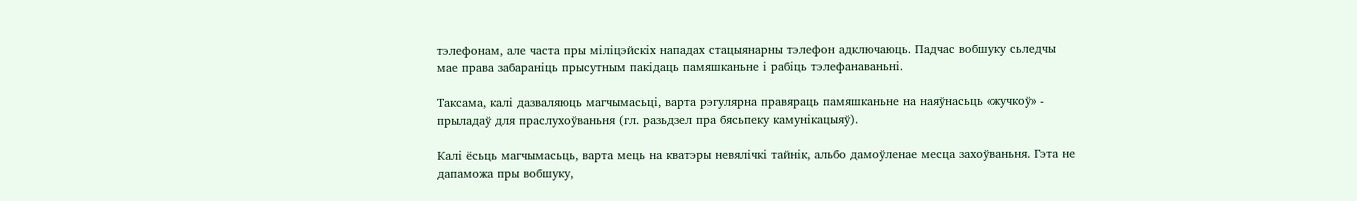тэлефонам, але часта пры міліцэйскіх нападах стацыянарны тэлефон адключаюць. Падчас вобшуку сьледчы мае права забараніць прысутным пакідаць памяшканьне і рабіць тэлефанаваньні.

Таксама, калі дазваляюць магчымасьці, варта рэгулярна правяраць памяшканьне на наяўнасьць «жучкоў» - прыладаў для праслухоўваньня (гл. разьдзел пра бясьпеку камунікацыяў).

Калі ёсьць магчымасьць, варта мець на кватэры невялічкі тайнік, альбо дамоўленае месца захоўваньня. Гэта не дапаможа пры вобшуку,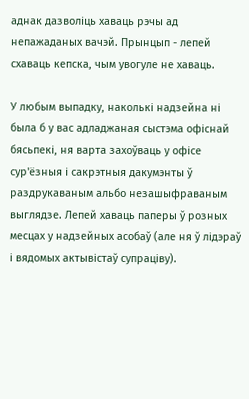аднак дазволіць хаваць рэчы ад непажаданых вачэй. Прынцып - лепей схаваць кепска, чым увогуле не хаваць.

У любым выпадку, наколькі надзейна ні была б у вас адладжаная сыстэма офіснай бясьпекі, ня варта захоўваць у офісе сур'ёзныя і сакрэтныя дакумэнты ў раздрукаваным альбо незашыфраваным выглядзе. Лепей хаваць паперы ў розных месцах у надзейных асобаў (але ня ў лідэраў і вядомых актывістаў супраціву).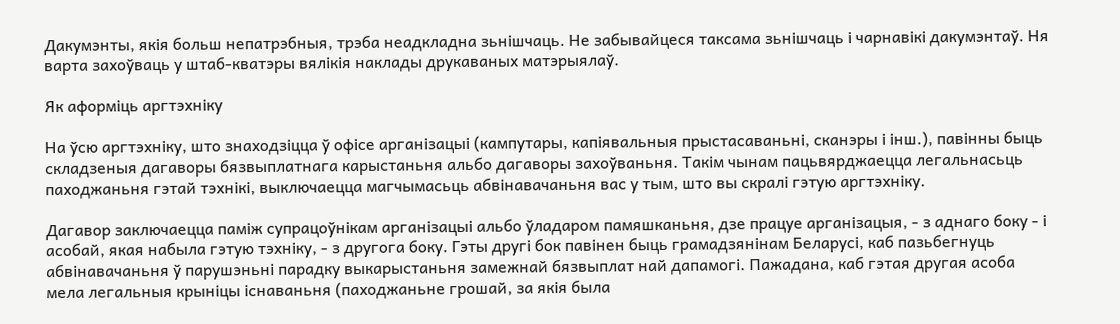Дакумэнты, якія больш непатрэбныя, трэба неадкладна зьнішчаць. Не забывайцеся таксама зьнішчаць і чарнавікі дакумэнтаў. Ня варта захоўваць у штаб-кватэры вялікія наклады друкаваных матэрыялаў.

Як аформіць аргтэхніку

На ўсю аргтэхніку, што знаходзіцца ў офісе арганізацыі (кампутары, капіявальныя прыстасаваньні, сканэры і інш.), павінны быць складзеныя дагаворы бязвыплатнага карыстаньня альбо дагаворы захоўваньня. Такім чынам пацьвярджаецца легальнасьць паходжаньня гэтай тэхнікі, выключаецца магчымасьць абвінавачаньня вас у тым, што вы скралі гэтую аргтэхніку.

Дагавор заключаецца паміж супрацоўнікам арганізацыі альбо ўладаром памяшканьня, дзе працуе арганізацыя, - з аднаго боку - і асобай, якая набыла гэтую тэхніку, - з другога боку. Гэты другі бок павінен быць грамадзянінам Беларусі, каб пазьбегнуць абвінавачаньня ў парушэньні парадку выкарыстаньня замежнай бязвыплат най дапамогі. Пажадана, каб гэтая другая асоба мела легальныя крыніцы існаваньня (паходжаньне грошай, за якія была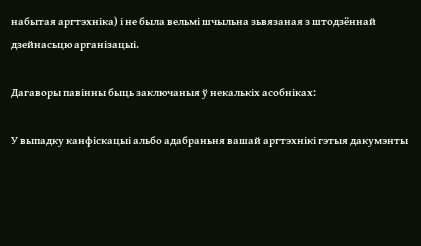набытая аргтэхніка) і не была вельмі шчыльна зьвязаная з штодзённай дзейнасьцю арганізацыі.

Дагаворы павінны быць заключаныя ў некалькіх асобніках:

У выпадку канфіскацыі альбо адабраньня вашай аргтэхнікі гэтыя дакумэнты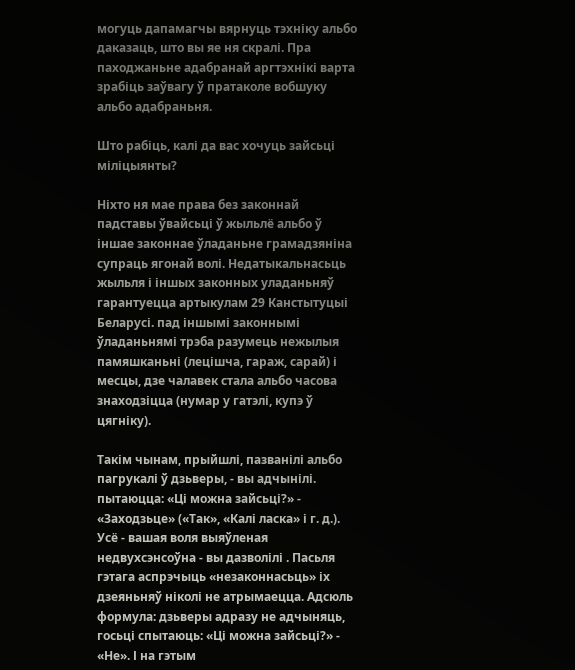могуць дапамагчы вярнуць тэхніку альбо даказаць, што вы яе ня скралі. Пра паходжаньне адабранай аргтэхнікі варта зрабіць заўвагу ў пратаколе вобшуку альбо адабраньня.

Што рабіць, калі да вас хочуць зайсьці міліцыянты?

Ніхто ня мае права без законнай падставы ўвайсьці ў жыльлё альбо ў іншае законнае ўладаньне грамадзяніна супраць ягонай волі. Недатыкальнасьць жыльля і іншых законных уладаньняў гарантуецца артыкулам 29 Канстытуцыі Беларусі. пад іншымі законнымі ўладаньнямі трэба разумець нежылыя памяшканьні (лецішча, гараж, сарай) і месцы, дзе чалавек стала альбо часова знаходзіцца (нумар у гатэлі, купэ ў цягніку).

Такім чынам, прыйшлі, пазванілі альбо пагрукалі ў дзьверы, - вы адчынілі. пытаюцца: «Ці можна зайсьці?» - «Заходзьце» («Так», «Калі ласка» і г. д.). Усё - вашая воля выяўленая недвухсэнсоўна - вы дазволілі . Пасьля гэтага аспрэчыць «незаконнасьць» іх дзеяньняў ніколі не атрымаецца. Адсюль формула: дзьверы адразу не адчыняць, госьці спытаюць: «Ці можна зайсьці?» - «Не». І на гэтым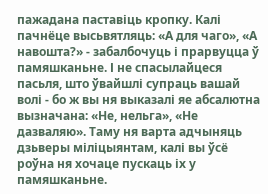пажадана паставіць кропку. Калі пачнёце высьвятляць: «А для чаго», «А навошта?» - забалбочуць і прарвуцца ў памяшканьне. І не спасылайцеся пасьля, што ўвайшлі супраць вашай волі - бо ж вы ня выказалі яе абсалютна вызначана: «Не, нельга», «Не дазваляю». Таму ня варта адчыняць дзьверы міліцыянтам, калі вы ўсё роўна ня хочаце пускаць іх у памяшканьне.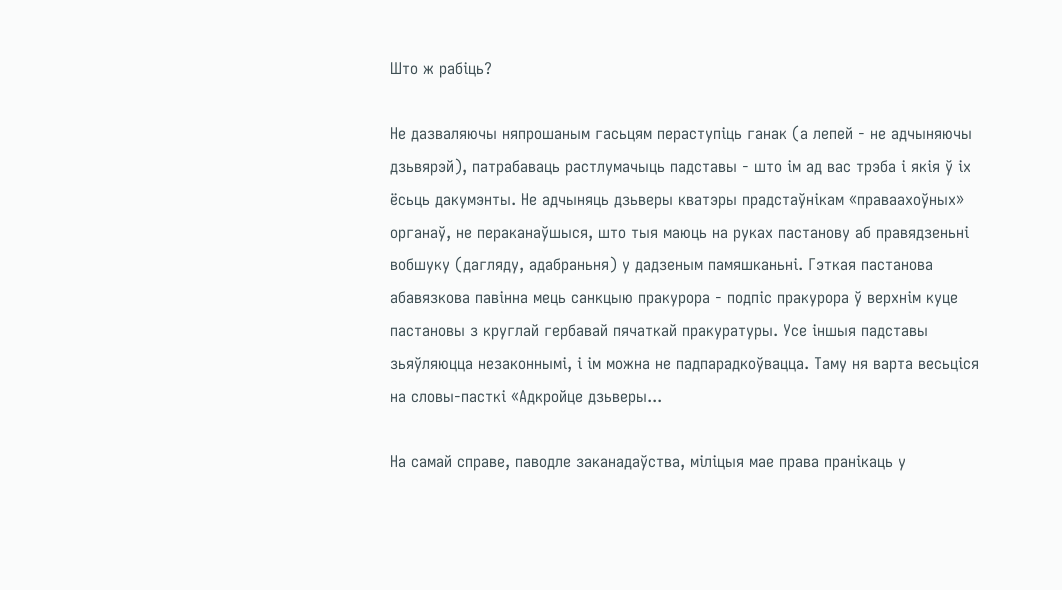Што ж рабіць?

Не дазваляючы няпрошаным гасьцям пераступіць ганак (а лепей - не адчыняючы дзьвярэй), патрабаваць растлумачыць падставы - што ім ад вас трэба і якія ў іх ёсьць дакумэнты. Не адчыняць дзьверы кватэры прадстаўнікам «праваахоўных» органаў, не пераканаўшыся, што тыя маюць на руках пастанову аб правядзеньні вобшуку (дагляду, адабраньня) у дадзеным памяшканьні. Гэткая пастанова абавязкова павінна мець санкцыю пракурора - подпіс пракурора ў верхнім куце пастановы з круглай гербавай пячаткай пракуратуры. Усе іншыя падставы зьяўляюцца незаконнымі, і ім можна не падпарадкоўвацца. Таму ня варта весьціся на словы-пасткі «Адкройце дзьверы...

На самай справе, паводле заканадаўства, міліцыя мае права пранікаць у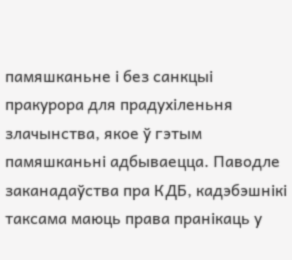памяшканьне і без санкцыі пракурора для прадухіленьня злачынства, якое ў гэтым памяшканьні адбываецца. Паводле заканадаўства пра КДБ, кадэбэшнікі таксама маюць права пранікаць у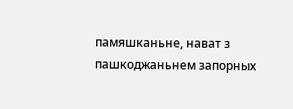памяшканьне, нават з пашкоджаньнем запорных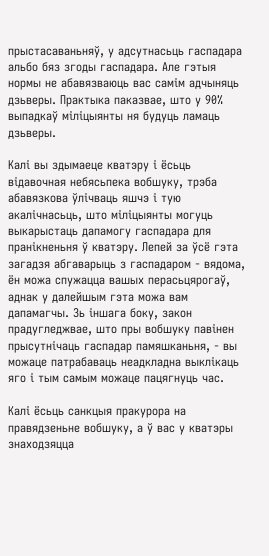прыстасаваньняў, у адсутнасьць гаспадара альбо бяз згоды гаспадара. Але гэтыя нормы не абавязваюць вас самім адчыняць дзьверы. Практыка паказвае, што у 90% выпадкаў міліцыянты ня будуць ламаць дзьверы.

Калі вы здымаеце кватэру і ёсьць відавочная небясьпека вобшуку, трэба абавязкова ўлічваць яшчэ і тую акалічнасьць, што міліцыянты могуць выкарыстаць дапамогу гаспадара для пранікненьня ў кватэру. Лепей за ўсё гэта загадзя абгаварыць з гаспадаром - вядома, ён можа спужацца вашых перасьцярогаў, аднак у далейшым гэта можа вам дапамагчы. Зь іншага боку, закон прадугледжвае, што пры вобшуку павінен прысутнічаць гаспадар памяшканьня, - вы можаце патрабаваць неадкладна выклікаць яго і тым самым можаце пацягнуць час.

Калі ёсьць санкцыя пракурора на правядзеньне вобшуку, а ў вас у кватэры знаходзяцца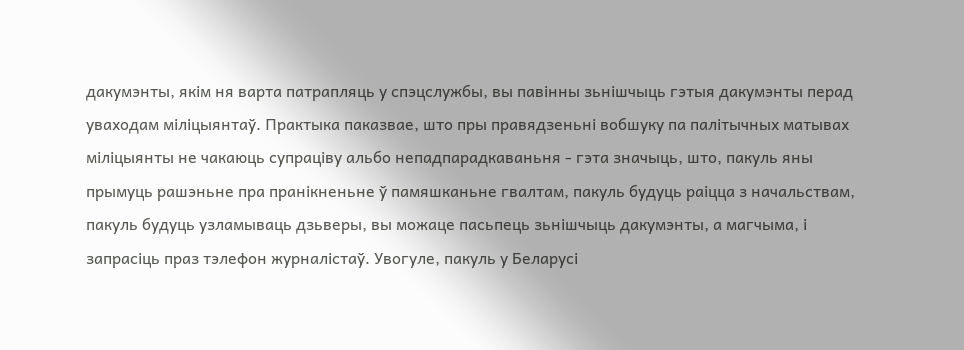дакумэнты, якім ня варта патрапляць у спэцслужбы, вы павінны зьнішчыць гэтыя дакумэнты перад уваходам міліцыянтаў. Практыка паказвае, што пры правядзеньні вобшуку па палітычных матывах міліцыянты не чакаюць супраціву альбо непадпарадкаваньня - гэта значыць, што, пакуль яны прымуць рашэньне пра пранікненьне ў памяшканьне гвалтам, пакуль будуць раіцца з начальствам, пакуль будуць узламываць дзьверы, вы можаце пасьпець зьнішчыць дакумэнты, а магчыма, і запрасіць праз тэлефон журналістаў. Увогуле, пакуль у Беларусі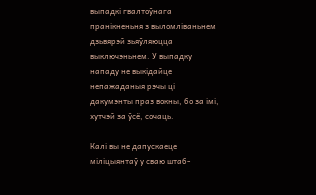выпадкі гвалтоўнага пранікненьня з выломліваньнем дзьвярэй зьяўляюцца выключэньнем. У выпадку нападу не выкідайце непажаданыя рэчы ці дакумэнты праз вокны, бо за імі, хутчэй за ўсё, сочаць.

Калі вы не дапускаеце міліцыянтаў у сваю штаб-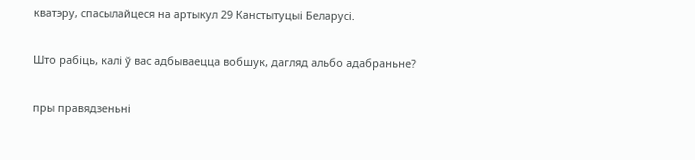кватэру, спасылайцеся на артыкул 29 Канстытуцыі Беларусі.

Што рабіць, калі ў вас адбываецца вобшук, дагляд альбо адабраньне?

пры правядзеньні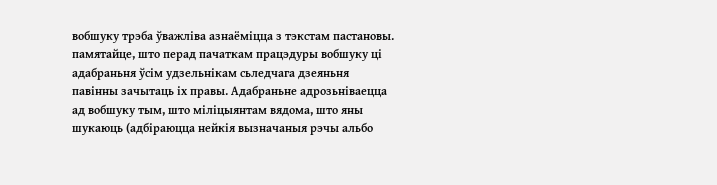вобшуку трэба ўважліва азнаёміцца з тэкстам пастановы. памятайце, што перад пачаткам працэдуры вобшуку ці адабраньня ўсім удзельнікам сьледчага дзеяньня павінны зачытаць іх правы. Адабраньне адрозьніваецца ад вобшуку тым, што міліцыянтам вядома, што яны шукаюць (адбіраюцца нейкія вызначаныя рэчы альбо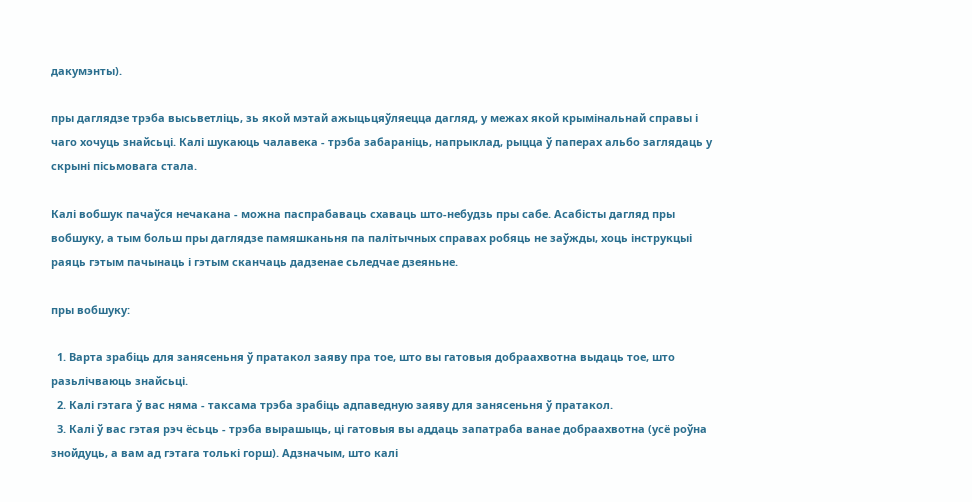дакумэнты).

пры даглядзе трэба высьветліць, зь якой мэтай ажыцьцяўляецца дагляд, у межах якой крымінальнай справы і чаго хочуць знайсьці. Калі шукаюць чалавека - трэба забараніць, напрыклад, рыцца ў паперах альбо заглядаць у скрыні пісьмовага стала.

Калі вобшук пачаўся нечакана - можна паспрабаваць схаваць што-небудзь пры сабе. Асабісты дагляд пры вобшуку, а тым больш пры даглядзе памяшканьня па палітычных справах робяць не заўжды, хоць інструкцыі раяць гэтым пачынаць і гэтым сканчаць дадзенае сьледчае дзеяньне.

пры вобшуку:

  1. Варта зрабіць для занясеньня ў пратакол заяву пра тое, што вы гатовыя добраахвотна выдаць тое, што разьлічваюць знайсьці.
  2. Калі гэтага ў вас няма - таксама трэба зрабіць адпаведную заяву для занясеньня ў пратакол.
  3. Калі ў вас гэтая рэч ёсьць - трэба вырашыць, ці гатовыя вы аддаць запатраба ванае добраахвотна (усё роўна знойдуць, а вам ад гэтага толькі горш). Адзначым, што калі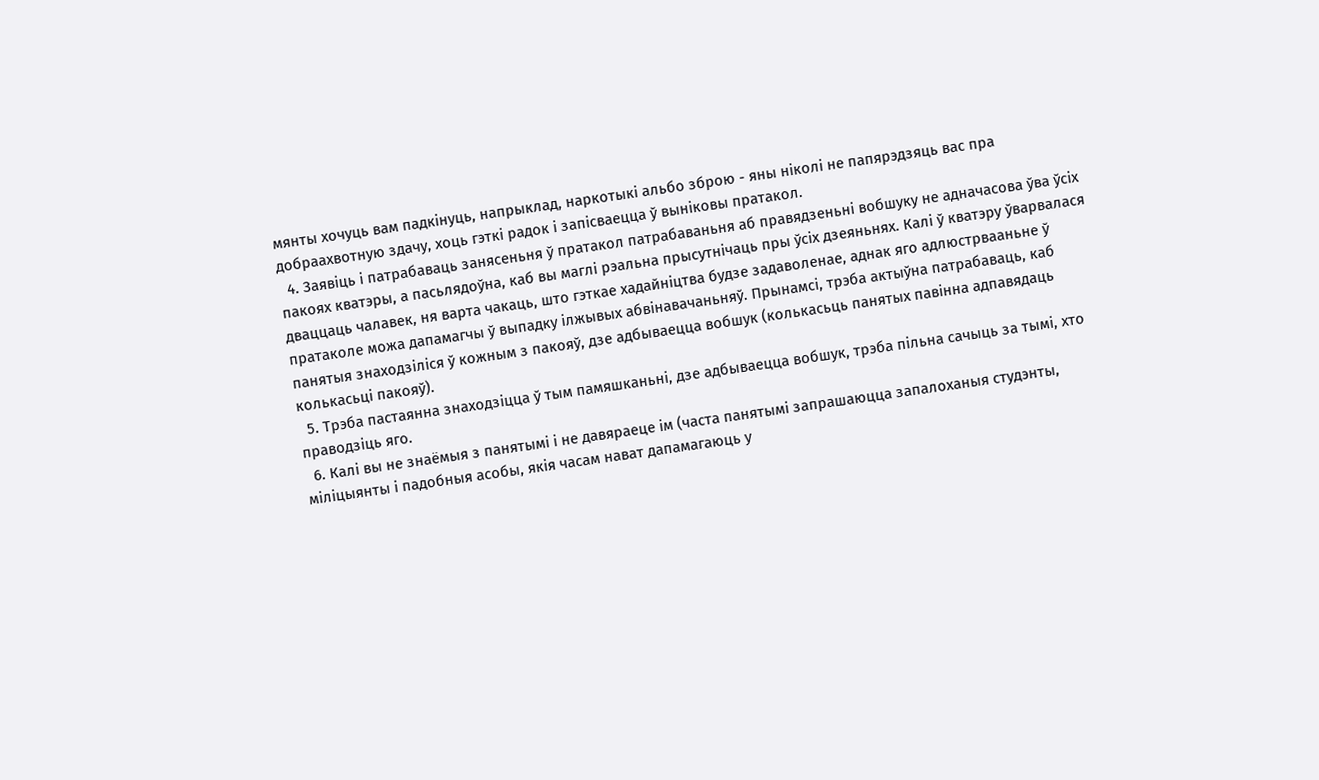мянты хочуць вам падкінуць, напрыклад, наркотыкі альбо зброю - яны ніколі не папярэдзяць вас пра добраахвотную здачу, хоць гэткі радок і запісваецца ў выніковы пратакол.
  4. Заявіць і патрабаваць занясеньня ў пратакол патрабаваньня аб правядзеньні вобшуку не адначасова ўва ўсіх пакоях кватэры, а пасьлядоўна, каб вы маглі рэальна прысутнічаць пры ўсіх дзеяньнях. Калі ў кватэру ўварвалася дваццаць чалавек, ня варта чакаць, што гэткае хадайніцтва будзе задаволенае, аднак яго адлюстрвааньне ў пратаколе можа дапамагчы ў выпадку ілжывых абвінавачаньняў. Прынамсі, трэба актыўна патрабаваць, каб панятыя знаходзіліся ў кожным з пакояў, дзе адбываецца вобшук (колькасьць панятых павінна адпавядаць колькасьці пакояў).
  5. Трэба пастаянна знаходзіцца ў тым памяшканьні, дзе адбываецца вобшук, трэба пільна сачыць за тымі, хто праводзіць яго.
  6. Калі вы не знаёмыя з панятымі і не давяраеце ім (часта панятымі запрашаюцца запалоханыя студэнты, міліцыянты і падобныя асобы, якія часам нават дапамагаюць у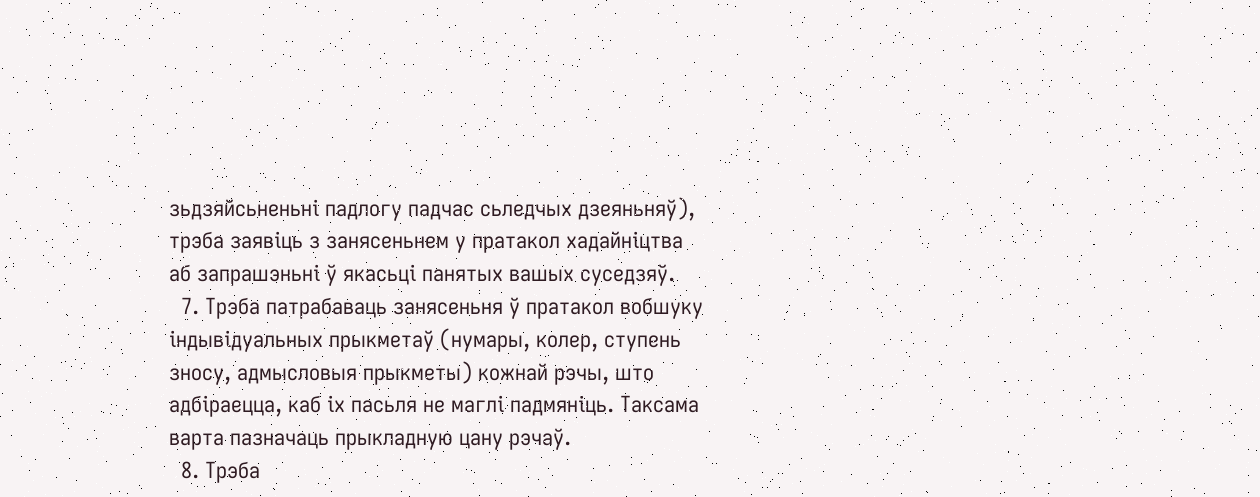зьдзяйсьненьні падлогу падчас сьледчых дзеяньняў), трэба заявіць з занясеньнем у пратакол хадайніцтва аб запрашэньні ў якасьці панятых вашых суседзяў.
  7. Трэба патрабаваць занясеньня ў пратакол вобшуку індывідуальных прыкметаў (нумары, колер, ступень зносу, адмысловыя прыкметы) кожнай рэчы, што адбіраецца, каб іх пасьля не маглі падмяніць. Таксама варта пазначаць прыкладную цану рэчаў.
  8. Трэба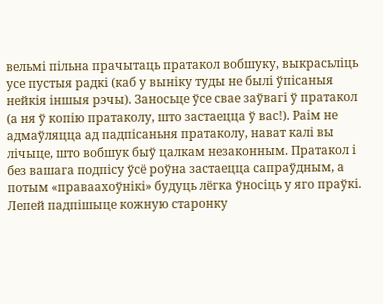вельмі пільна прачытаць пратакол вобшуку, выкрасьліць усе пустыя радкі (каб у выніку туды не былі ўпісаныя нейкія іншыя рэчы). Заносьце ўсе свае заўвагі ў пратакол (а ня ў копію пратаколу, што застаецца ў вас!). Раім не адмаўляцца ад падпісаньня пратаколу, нават калі вы лічыце, што вобшук быў цалкам незаконным. Пратакол і без вашага подпісу ўсё роўна застаецца сапраўдным, а потым «праваахоўнікі» будуць лёгка ўносіць у яго праўкі. Лепей падпішыце кожную старонку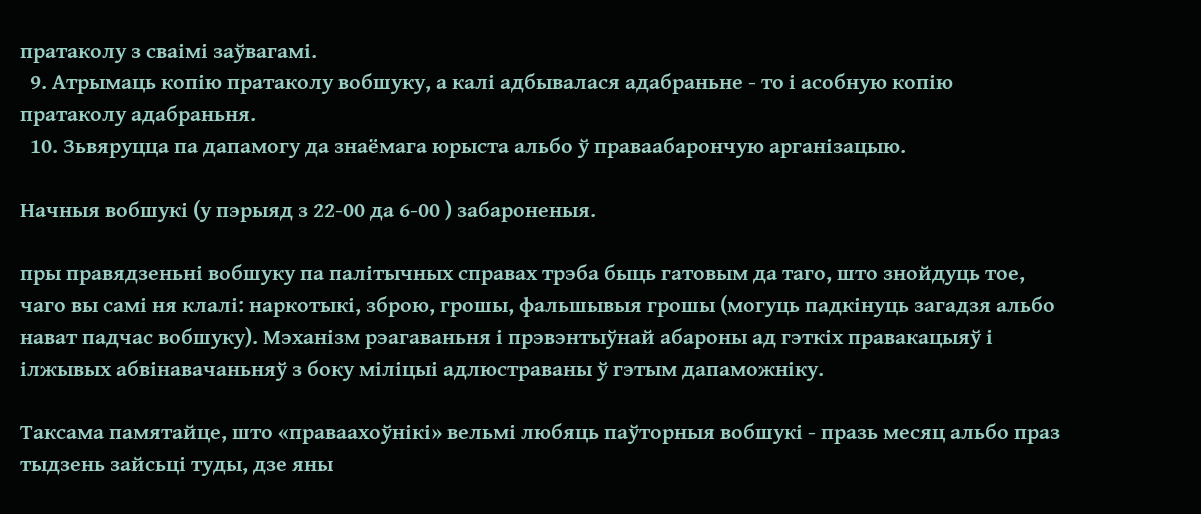пратаколу з сваімі заўвагамі.
  9. Атрымаць копію пратаколу вобшуку, а калі адбывалася адабраньне - то і асобную копію пратаколу адабраньня.
  10. Зьвяруцца па дапамогу да знаёмага юрыста альбо ў праваабарончую арганізацыю.

Начныя вобшукі (у пэрыяд з 22-00 да 6-00 ) забароненыя.

пры правядзеньні вобшуку па палітычных справах трэба быць гатовым да таго, што знойдуць тое, чаго вы самі ня клалі: наркотыкі, зброю, грошы, фальшывыя грошы (могуць падкінуць загадзя альбо нават падчас вобшуку). Мэханізм рэагаваньня і прэвэнтыўнай абароны ад гэткіх правакацыяў і ілжывых абвінавачаньняў з боку міліцыі адлюстраваны ў гэтым дапаможніку.

Таксама памятайце, што «праваахоўнікі» вельмі любяць паўторныя вобшукі - празь месяц альбо праз тыдзень зайсьці туды, дзе яны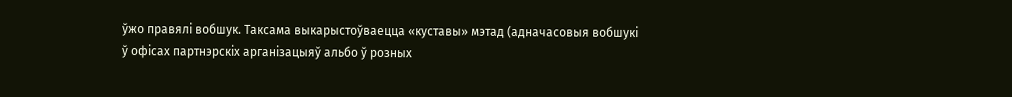ўжо правялі вобшук. Таксама выкарыстоўваецца «куставы» мэтад (адначасовыя вобшукі ў офісах партнэрскіх арганізацыяў альбо ў розных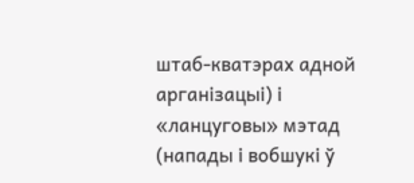штаб-кватэрах адной арганізацыі) і «ланцуговы» мэтад (напады і вобшукі ў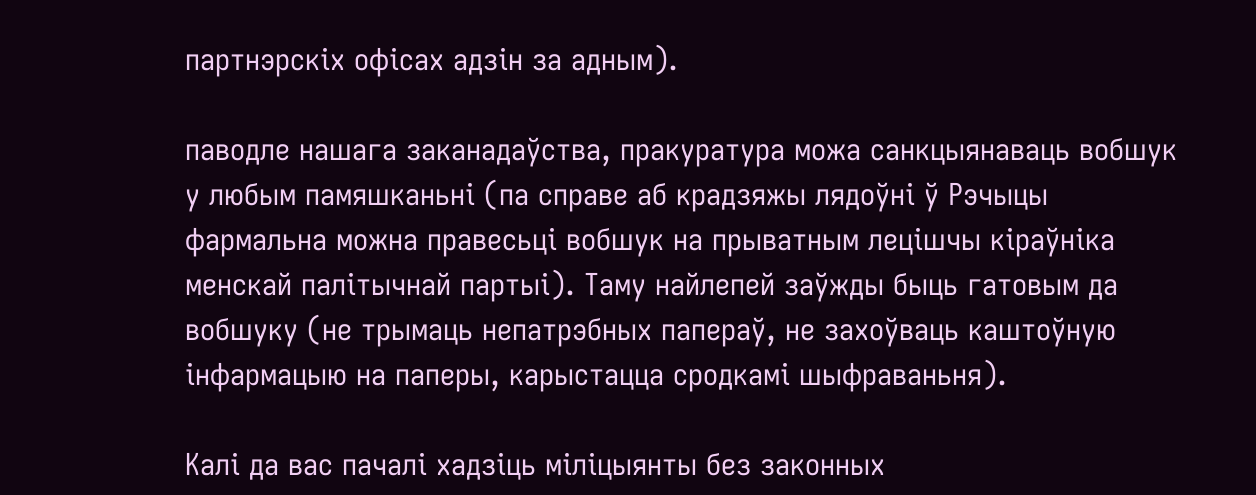партнэрскіх офісах адзін за адным).

паводле нашага заканадаўства, пракуратура можа санкцыянаваць вобшук у любым памяшканьні (па справе аб крадзяжы лядоўні ў Рэчыцы фармальна можна правесьці вобшук на прыватным лецішчы кіраўніка менскай палітычнай партыі). Таму найлепей заўжды быць гатовым да вобшуку (не трымаць непатрэбных папераў, не захоўваць каштоўную інфармацыю на паперы, карыстацца сродкамі шыфраваньня).

Калі да вас пачалі хадзіць міліцыянты без законных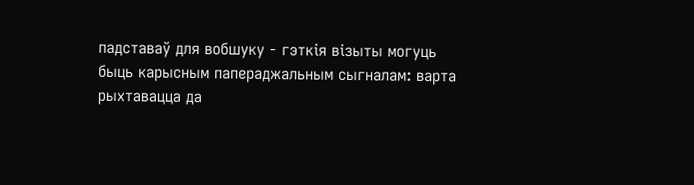падставаў для вобшуку - гэткія візыты могуць быць карысным папераджальным сыгналам: варта рыхтавацца да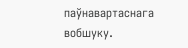паўнавартаснага вобшуку.